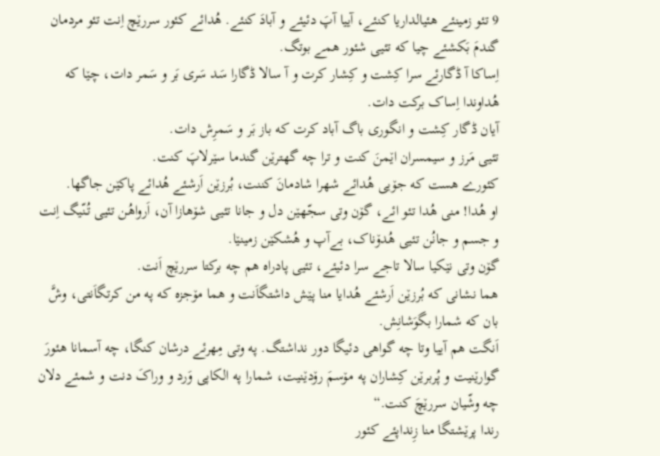9 تئو زمینئے هئیالداریا کنئے، آییا آپَ دئیئے و آبادَ کنئے. هُدائے کئور سررێچ اِنت تئو مردمان گندمَ بَکشئے چیا که تئیی شئور همے بوتگ.
اِساکا آ ڈگارئے سرا کِشت و کِشار کرت و آ سالا ڈگارا سَد سَری بَر و سَمر دات، چێا که هُداوندا اِساک برکت دات.
آیان ڈگار کِشت و انگوری باگ آباد کرت که باز بَر و سَمرِش دات.
تئیی مَرز و سیمسران اێمنَ کنت و ترا چه گهترێن گندما سێرلاپَ کنت.
کئورے هست که جۆیی هُدائے شهرا شادمانَ کننت، بُرزێن اَرشئے هُدائے پاکێن جاگها.
او هُدا! منی هُدا تئو ائے، گۆن وتی سجّهێن دل و جانا تئیی شۆهازا آن، اَرواهُن تئیی تُنّیگ اِنت و جسم و جانُن تئیی هُدۆناک، بےآپ و هُشکێن زمینێا.
گۆن وتی نێکیا سالا تاجے سرا دئیئے، تئیی پادراه هم چه برکتا سررێچ اَنت.
هما نشانی که بُرزێن اَرشئے هُدایا منا پێش داشتگاَنت و هما مۆجزه که په من کرتگاَنتی، وشَّ بان که شمارا بگوَشانِش.
اَنگت هم آییا وتا چه گواهی دئیگا دور نداشتگ. په وتی مِهرئے درشان کنگا، چه آسمانا هئورَ گوارێنیت و پُربرێن کِشاران په مۆسمَ رۆدێنیت، شمارا په الکاپی وَرد و وراکَ دنت و شمئے دلان چه وشّیان سررێچَ کنت.“
رندا پرێشتگا منا زِنداپئے کئور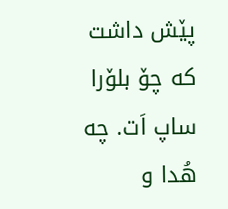پێش داشت که چۆ بلۆرا ساپ اَت. چه هُدا و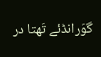گوَرانڈئے تَهتا در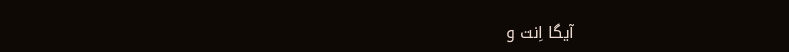آیگا اِنت و